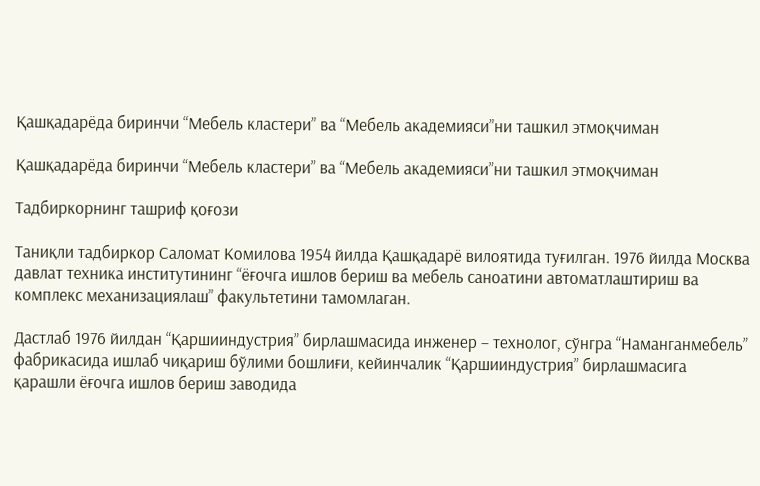Қашқадарёда биринчи “Мебель кластери” ва “Мебель академияси”ни ташкил этмоқчиман

Қашқадарёда биринчи “Мебель кластери” ва “Мебель академияси”ни ташкил этмоқчиман

Тадбиркорнинг ташриф қоғози

Таниқли тадбиркор Саломат Комилова 1954 йилда Қашқадарё вилоятида туғилган. 1976 йилда Москва давлат техника институтининг “ёғочга ишлов бериш ва мебель саноатини автоматлаштириш ва комплекс механизациялаш” факультетини тамомлаган.

Дастлаб 1976 йилдан “Қаршииндустрия” бирлашмасида инженер – технолог, сўнгра “Наманганмебель” фабрикасида ишлаб чиқариш бўлими бошлиғи, кейинчалик “Қаршииндустрия” бирлашмасига қарашли ёғочга ишлов бериш заводида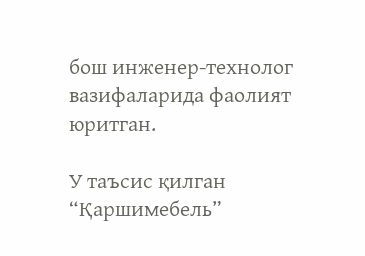бош инженер-технолог вазифаларида фаолият юритган.

У таъсис қилган “Қаршимебель”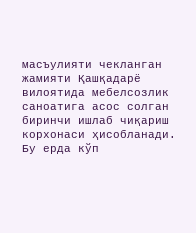масъулияти чекланган жамияти Қашқадарё вилоятида мебелсозлик саноатига асос солган биринчи ишлаб чиқариш корхонаси ҳисобланади. Бу ерда кўп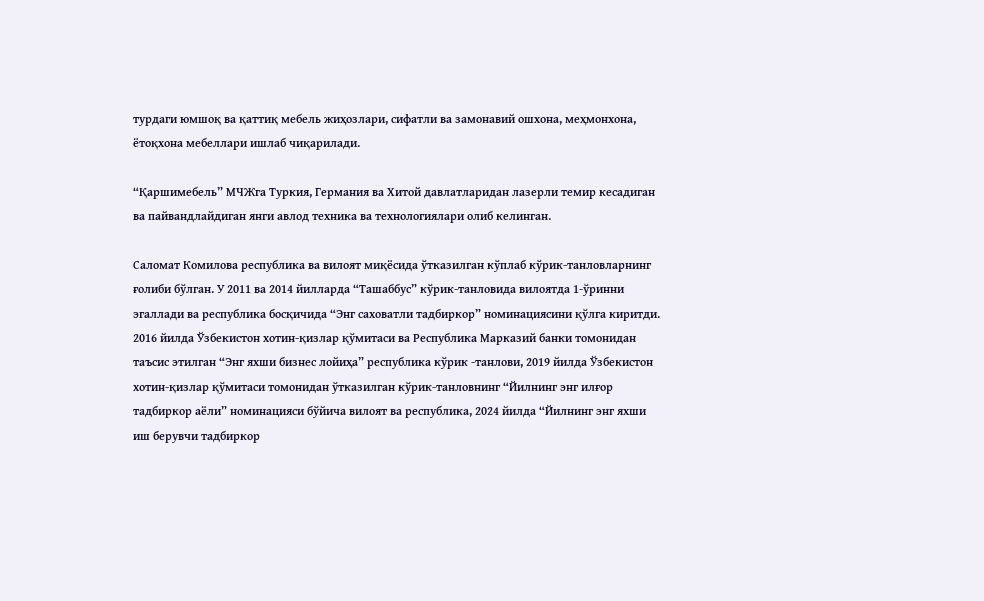турдаги юмшоқ ва қаттиқ мебель жиҳозлари, сифатли ва замонавий ошхона, меҳмонхона, ётоқхона мебеллари ишлаб чиқарилади.

“Қаршимебель” МЧЖга Туркия, Германия ва Хитой давлатларидан лазерли темир кесадиган ва пайвандлайдиган янги авлод техника ва технологиялари олиб келинган.

Саломат Комилова республика ва вилоят миқёсида ўтказилган кўплаб кўрик-танловларнинг ғолиби бўлган. У 2011 ва 2014 йилларда “Ташаббус” кўрик-танловида вилоятда 1-ўринни эгаллади ва республика босқичида “Энг саховатли тадбиркор” номинациясини қўлга киритди. 2016 йилда Ўзбекистон хотин-қизлар қўмитаси ва Республика Марказий банки томонидан таъсис этилган “Энг яхши бизнес лойиҳа” республика кўрик -танлови, 2019 йилда Ўзбекистон хотин-қизлар қўмитаси томонидан ўтказилган кўрик-танловнинг “Йилнинг энг илғор тадбиркор аёли” номинацияси бўйича вилоят ва республика, 2024 йилда “Йилнинг энг яхши иш берувчи тадбиркор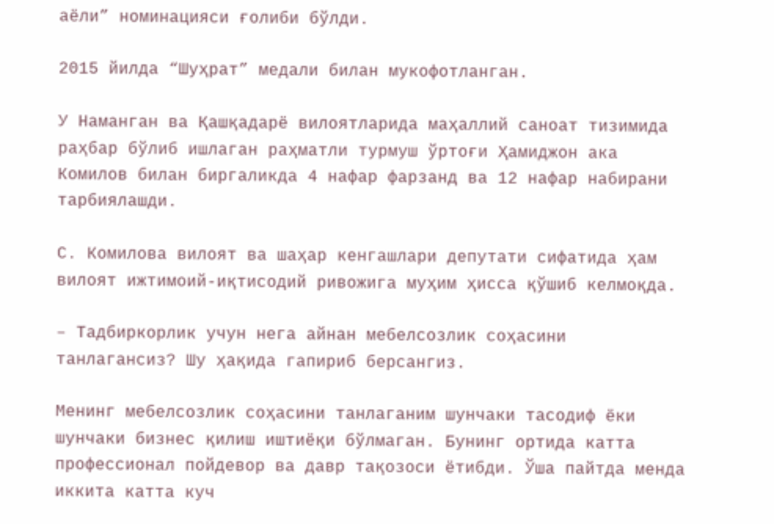аёли” номинацияси ғолиби бўлди.

2015 йилда “Шуҳрат” медали билан мукофотланган.

У Наманган ва Қашқадарё вилоятларида маҳаллий саноат тизимида раҳбар бўлиб ишлаган раҳматли турмуш ўртоғи Ҳамиджон ака Комилов билан биргаликда 4 нафар фарзанд ва 12 нафар набирани тарбиялашди.

С. Комилова вилоят ва шаҳар кенгашлари депутати сифатида ҳам вилоят ижтимоий-иқтисодий ривожига муҳим ҳисса қўшиб келмоқда.

– Тадбиркорлик учун нега айнан мебелсозлик соҳасини танлагансиз? Шу ҳақида гапириб берсангиз.

Менинг мебелсозлик соҳасини танлаганим шунчаки тасодиф ёки шунчаки бизнес қилиш иштиёқи бўлмаган. Бунинг ортида катта профессионал пойдевор ва давр тақозоси ётибди. Ўша пайтда менда иккита катта куч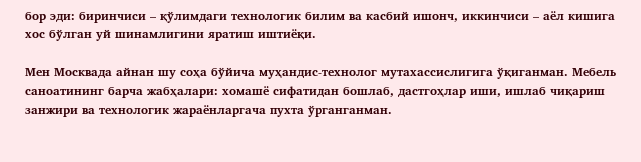бор эди: биринчиси – қўлимдаги технологик билим ва касбий ишонч, иккинчиси – аёл кишига хос бўлган уй шинамлигини яратиш иштиёқи.

Мен Москвада айнан шу соҳа бўйича муҳандис-технолог мутахассислигига ўқиганман. Мебель саноатининг барча жабҳалари: хомашё сифатидан бошлаб, дастгоҳлар иши, ишлаб чиқариш занжири ва технологик жараёнларгача пухта ўрганганман.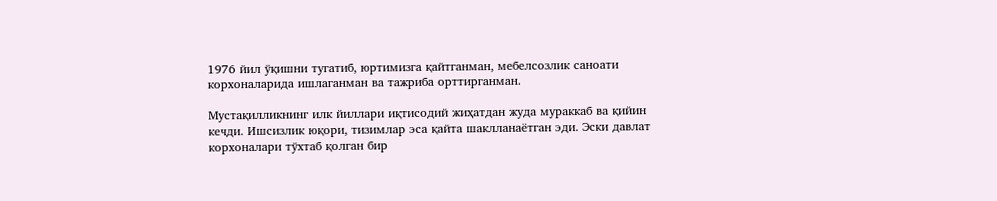1976 йил ўқишни тугатиб, юртимизга қайтганман, мебелсозлик саноати корхоналарида ишлаганман ва тажриба орттирганман.

Мустақилликнинг илк йиллари иқтисодий жиҳатдан жуда мураккаб ва қийин кечди. Ишсизлик юқори, тизимлар эса қайта шаклланаётган эди. Эски давлат корхоналари тўхтаб қолган бир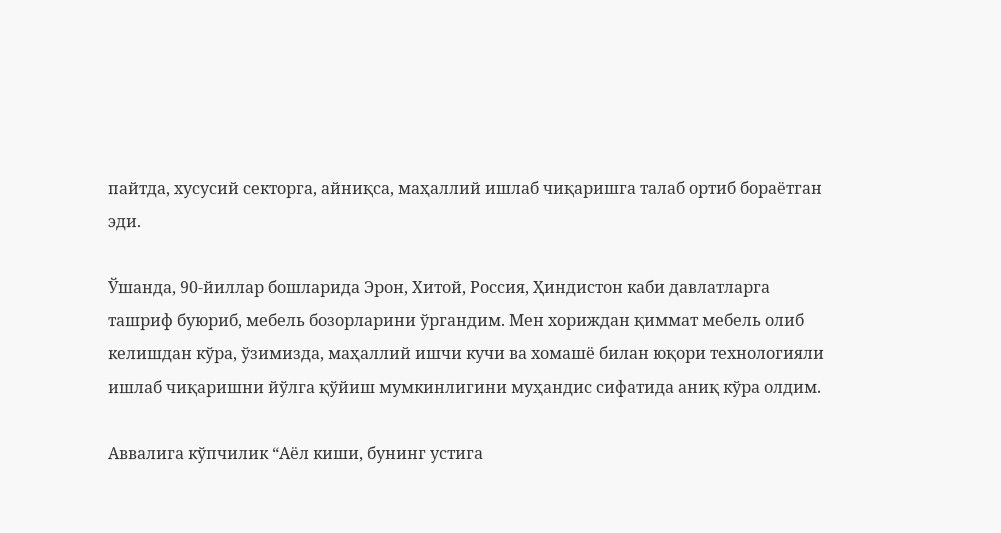пайтда, хусусий секторга, айниқса, маҳаллий ишлаб чиқаришга талаб ортиб бораётган эди.

Ўшанда, 90-йиллар бошларида Эрон, Хитой, Россия, Ҳиндистон каби давлатларга ташриф буюриб, мебель бозорларини ўргандим. Мен хориждан қиммат мебель олиб келишдан кўра, ўзимизда, маҳаллий ишчи кучи ва хомашё билан юқори технологияли ишлаб чиқаришни йўлга қўйиш мумкинлигини муҳандис сифатида аниқ кўра олдим.

Аввалига кўпчилик “Аёл киши, бунинг устига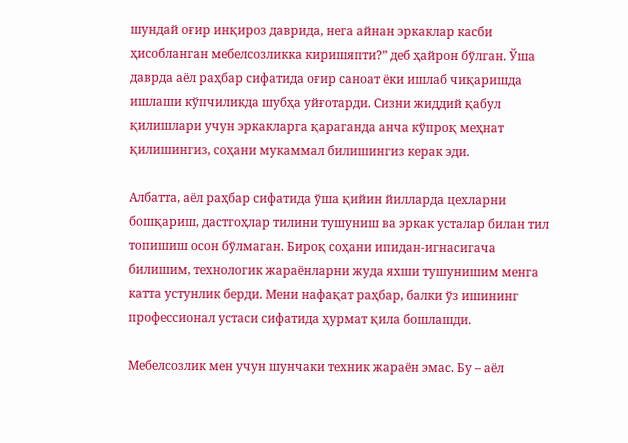шундай оғир инқироз даврида, нега айнан эркаклар касби ҳисобланган мебелсозликка киришяпти?” деб ҳайрон бўлган. Ўша даврда аёл раҳбар сифатида оғир саноат ёки ишлаб чиқаришда ишлаши кўпчиликда шубҳа уйғотарди. Сизни жиддий қабул қилишлари учун эркакларга қараганда анча кўпроқ меҳнат қилишингиз, соҳани мукаммал билишингиз керак эди.

Албатта, аёл раҳбар сифатида ўша қийин йилларда цехларни бошқариш, дастгоҳлар тилини тушуниш ва эркак усталар билан тил топишиш осон бўлмаган. Бироқ соҳани ипидан-игнасигача билишим, технологик жараёнларни жуда яхши тушунишим менга катта устунлик берди. Мени нафақат раҳбар, балки ўз ишининг профессионал устаси сифатида ҳурмат қила бошлашди.

Мебелсозлик мен учун шунчаки техник жараён эмас. Бу – аёл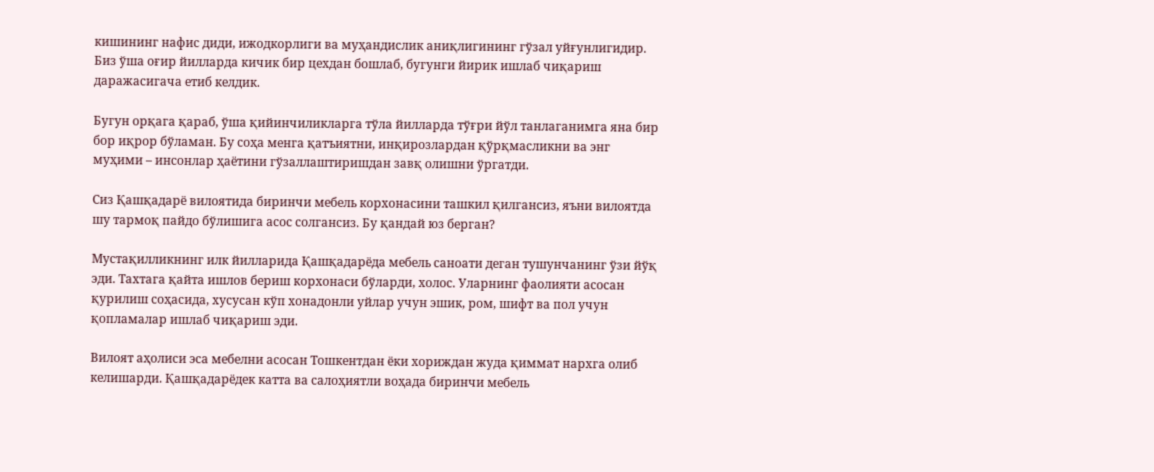кишининг нафис диди, ижодкорлиги ва муҳандислик аниқлигининг гўзал уйғунлигидир. Биз ўша оғир йилларда кичик бир цехдан бошлаб, бугунги йирик ишлаб чиқариш даражасигача етиб келдик.

Бугун орқага қараб, ўша қийинчиликларга тўла йилларда тўғри йўл танлаганимга яна бир бор иқрор бўламан. Бу соҳа менга қатъиятни, инқирозлардан қўрқмасликни ва энг муҳими – инсонлар ҳаётини гўзаллаштиришдан завқ олишни ўргатди.

Сиз Қашқадарё вилоятида биринчи мебель корхонасини ташкил қилгансиз, яъни вилоятда шу тармоқ пайдо бўлишига асос солгансиз. Бу қандай юз берган?

Мустақилликнинг илк йилларида Қашқадарёда мебель саноати деган тушунчанинг ўзи йўқ эди. Тахтага қайта ишлов бериш корхонаси бўларди, холос. Уларнинг фаолияти асосан қурилиш соҳасида, хусусан кўп хонадонли уйлар учун эшик, ром, шифт ва пол учун қопламалар ишлаб чиқариш эди.

Вилоят аҳолиси эса мебелни асосан Тошкентдан ёки хориждан жуда қиммат нархга олиб келишарди. Қашқадарёдек катта ва салоҳиятли воҳада биринчи мебель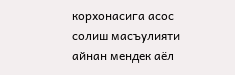корхонасига асос солиш масъулияти айнан мендек аёл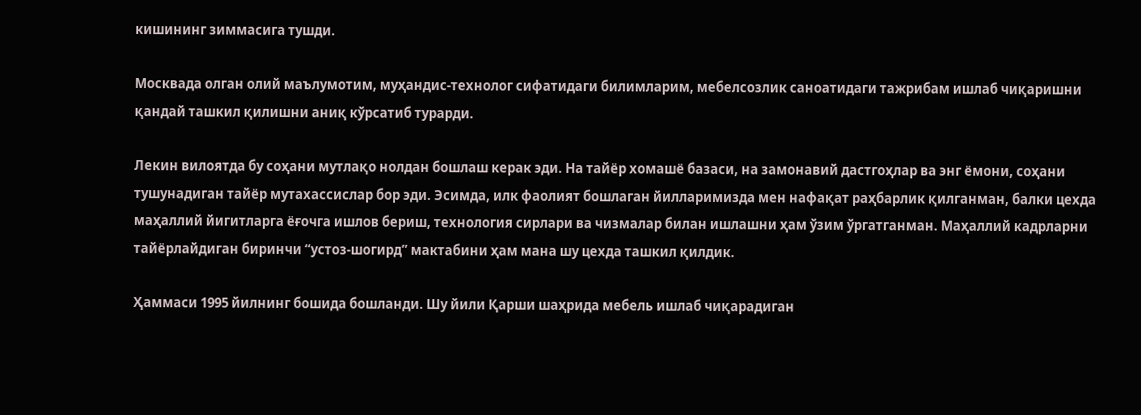кишининг зиммасига тушди.

Москвада олган олий маълумотим, муҳандис-технолог сифатидаги билимларим, мебелсозлик саноатидаги тажрибам ишлаб чиқаришни қандай ташкил қилишни аниқ кўрсатиб турарди.

Лекин вилоятда бу соҳани мутлақо нолдан бошлаш керак эди. На тайёр хомашё базаси, на замонавий дастгоҳлар ва энг ёмони, соҳани тушунадиган тайёр мутахассислар бор эди. Эсимда, илк фаолият бошлаган йилларимизда мен нафақат раҳбарлик қилганман, балки цехда маҳаллий йигитларга ёғочга ишлов бериш, технология сирлари ва чизмалар билан ишлашни ҳам ўзим ўргатганман. Маҳаллий кадрларни тайёрлайдиган биринчи “устоз-шогирд” мактабини ҳам мана шу цехда ташкил қилдик.

Ҳаммаси 1995 йилнинг бошида бошланди. Шу йили Қарши шаҳрида мебель ишлаб чиқарадиган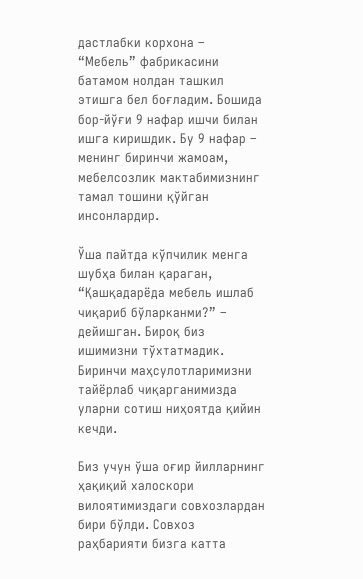дастлабки корхона – “Мебель” фабрикасини батамом нолдан ташкил этишга бел боғладим. Бошида бор-йўғи 9 нафар ишчи билан ишга киришдик. Бу 9 нафар – менинг биринчи жамоам, мебелсозлик мактабимизнинг тамал тошини қўйган инсонлардир.

Ўша пайтда кўпчилик менга шубҳа билан қараган, “Қашқадарёда мебель ишлаб чиқариб бўларканми?” – дейишган. Бироқ биз ишимизни тўхтатмадик. Биринчи маҳсулотларимизни тайёрлаб чиқарганимизда уларни сотиш ниҳоятда қийин кечди.

Биз учун ўша оғир йилларнинг ҳақиқий халоскори вилоятимиздаги совхозлардан бири бўлди. Совхоз раҳбарияти бизга катта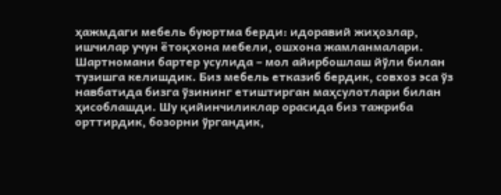ҳажмдаги мебель буюртма берди: идоравий жиҳозлар, ишчилар учун ётоқхона мебели, ошхона жамланмалари. Шартномани бартер усулида – мол айирбошлаш йўли билан тузишга келишдик. Биз мебель етказиб бердик, совхоз эса ўз навбатида бизга ўзининг етиштирган маҳсулотлари билан ҳисоблашди. Шу қийинчиликлар орасида биз тажриба орттирдик, бозорни ўргандик,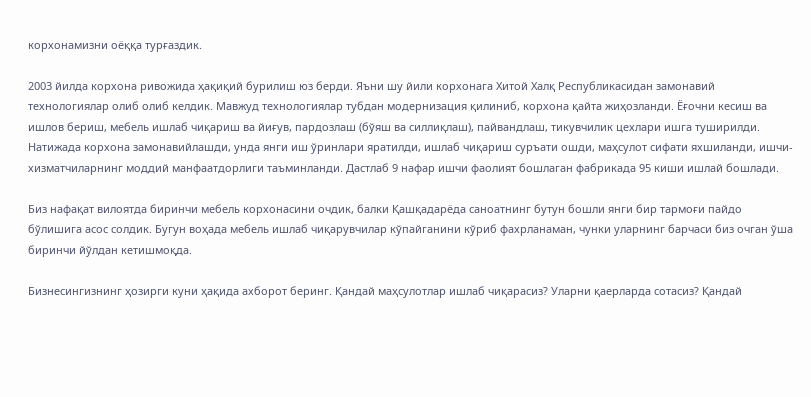корхонамизни оёққа турғаздик.

2003 йилда корхона ривожида ҳақиқий бурилиш юз берди. Яъни шу йили корхонага Хитой Халқ Республикасидан замонавий технологиялар олиб олиб келдик. Мавжуд технологиялар тубдан модернизация қилиниб, корхона қайта жиҳозланди. Ёғочни кесиш ва ишлов бериш, мебель ишлаб чиқариш ва йиғув, пардозлаш (бўяш ва силлиқлаш), пайвандлаш, тикувчилик цехлари ишга туширилди. Натижада корхона замонавийлашди, унда янги иш ўринлари яратилди, ишлаб чиқариш суръати ошди, маҳсулот сифати яхшиланди, ишчи-хизматчиларнинг моддий манфаатдорлиги таъминланди. Дастлаб 9 нафар ишчи фаолият бошлаган фабрикада 95 киши ишлай бошлади.

Биз нафақат вилоятда биринчи мебель корхонасини очдик, балки Қашқадарёда саноатнинг бутун бошли янги бир тармоғи пайдо бўлишига асос солдик. Бугун воҳада мебель ишлаб чиқарувчилар кўпайганини кўриб фахрланаман, чунки уларнинг барчаси биз очган ўша биринчи йўлдан кетишмоқда.

Бизнесингизнинг ҳозирги куни ҳақида ахборот беринг. Қандай маҳсулотлар ишлаб чиқарасиз? Уларни қаерларда сотасиз? Қандай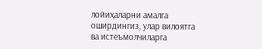лойиҳаларни амалга оширдингиз, улар вилоятга ва истеъмолчиларга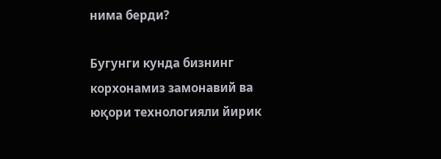нима берди?

Бугунги кунда бизнинг корхонамиз замонавий ва юқори технологияли йирик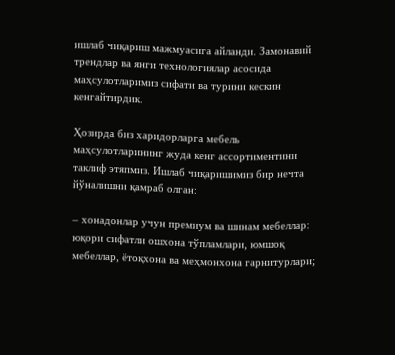ишлаб чиқариш мажмуасига айланди. Замонавий трендлар ва янги технологиялар асосида маҳсулотларимиз сифати ва турини кескин кенгайтирдик.

Ҳозирда биз харидорларга мебель маҳсулотларининг жуда кенг ассортиментини таклиф этяпмиз. Ишлаб чиқаришимиз бир нечта йўналишни қамраб олган:

– хонадонлар учун премиум ва шинам мебеллар: юқори сифатли ошхона тўпламлари, юмшоқ мебеллар, ётоқхона ва меҳмонхона гарнитурлари;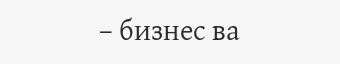– бизнес ва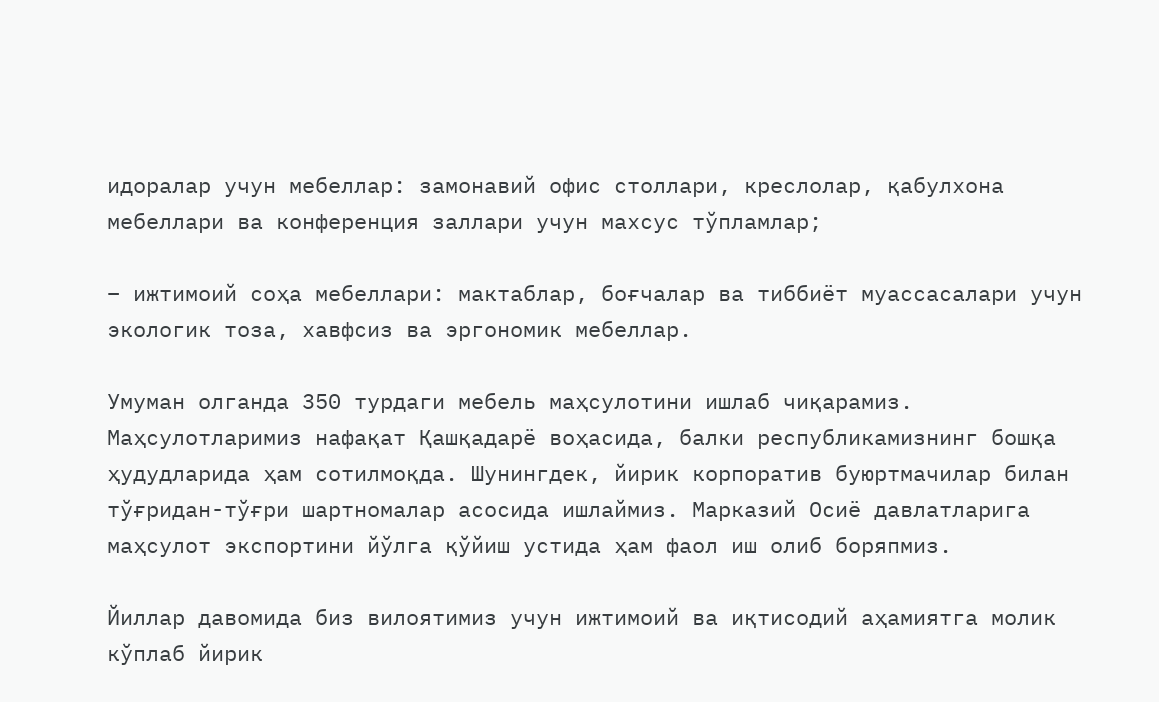идоралар учун мебеллар: замонавий офис столлари, креслолар, қабулхона мебеллари ва конференция заллари учун махсус тўпламлар;

– ижтимоий соҳа мебеллари: мактаблар, боғчалар ва тиббиёт муассасалари учун экологик тоза, хавфсиз ва эргономик мебеллар.

Умуман олганда 350 турдаги мебель маҳсулотини ишлаб чиқарамиз. Маҳсулотларимиз нафақат Қашқадарё воҳасида, балки республикамизнинг бошқа ҳудудларида ҳам сотилмоқда. Шунингдек, йирик корпоратив буюртмачилар билан тўғридан-тўғри шартномалар асосида ишлаймиз. Марказий Осиё давлатларига маҳсулот экспортини йўлга қўйиш устида ҳам фаол иш олиб боряпмиз.

Йиллар давомида биз вилоятимиз учун ижтимоий ва иқтисодий аҳамиятга молик кўплаб йирик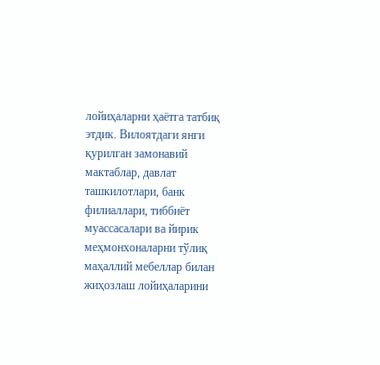лойиҳаларни ҳаётга татбиқ этдик. Вилоятдаги янги қурилган замонавий мактаблар, давлат ташкилотлари, банк филиаллари, тиббиёт муассасалари ва йирик меҳмонхоналарни тўлиқ маҳаллий мебеллар билан жиҳозлаш лойиҳаларини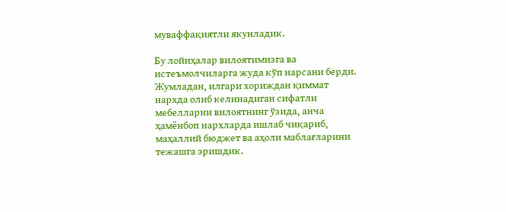муваффақиятли якунладик.

Бу лойиҳалар вилоятимизга ва истеъмолчиларга жуда кўп нарсани берди. Жумладан, илгари хориждан қиммат нархда олиб келинадиган сифатли мебелларни вилоятнинг ўзида, анча ҳамёнбоп нархларда ишлаб чиқариб, маҳаллий бюджет ва аҳоли маблағларини тежашга эришдик.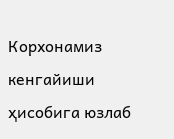Корхонамиз кенгайиши ҳисобига юзлаб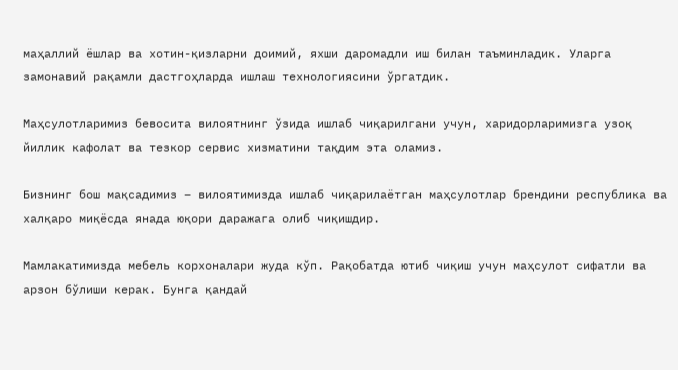маҳаллий ёшлар ва хотин-қизларни доимий, яхши даромадли иш билан таъминладик. Уларга замонавий рақамли дастгоҳларда ишлаш технологиясини ўргатдик.

Маҳсулотларимиз бевосита вилоятнинг ўзида ишлаб чиқарилгани учун, харидорларимизга узоқ йиллик кафолат ва тезкор сервис хизматини тақдим эта оламиз.

Бизнинг бош мақсадимиз – вилоятимизда ишлаб чиқарилаётган маҳсулотлар брендини республика ва халқаро миқёсда янада юқори даражага олиб чиқишдир.

Мамлакатимизда мебель корхоналари жуда кўп. Рақобатда ютиб чиқиш учун маҳсулот сифатли ва арзон бўлиши керак. Бунга қандай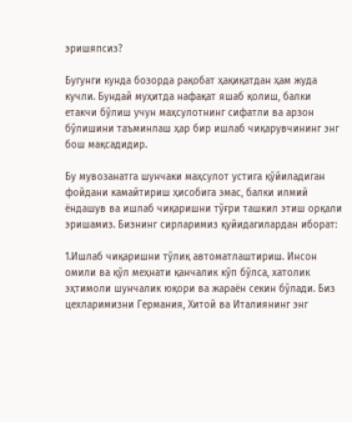эришяпсиз?

Бугунги кунда бозорда рақобат ҳақиқатдан ҳам жуда кучли. Бундай муҳитда нафақат яшаб қолиш, балки етакчи бўлиш учун маҳсулотнинг сифатли ва арзон бўлишини таъминлаш ҳар бир ишлаб чиқарувчининг энг бош мақсадидир.

Бу мувозанатга шунчаки маҳсулот устига қўйиладиган фойдани камайтириш ҳисобига эмас, балки илмий ёндашув ва ишлаб чиқаришни тўғри ташкил этиш орқали эришамиз. Бизнинг сирларимиз қуйидагилардан иборат:

1.Ишлаб чиқаришни тўлиқ автоматлаштириш. Инсон омили ва қўл меҳнати қанчалик кўп бўлса, хатолик эҳтимоли шунчалик юқори ва жараён секин бўлади. Биз цехларимизни Германия, Хитой ва Италиянинг энг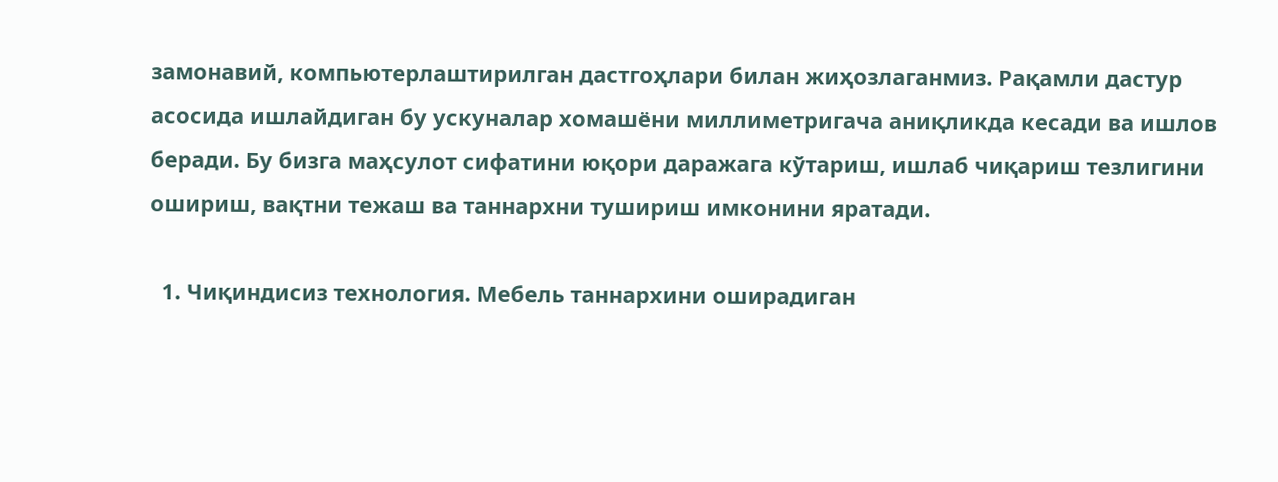замонавий, компьютерлаштирилган дастгоҳлари билан жиҳозлаганмиз. Рақамли дастур асосида ишлайдиган бу ускуналар хомашёни миллиметригача аниқликда кесади ва ишлов беради. Бу бизга маҳсулот сифатини юқори даражага кўтариш, ишлаб чиқариш тезлигини ошириш, вақтни тежаш ва таннархни тушириш имконини яратади.

  1. Чиқиндисиз технология. Мебель таннархини оширадиган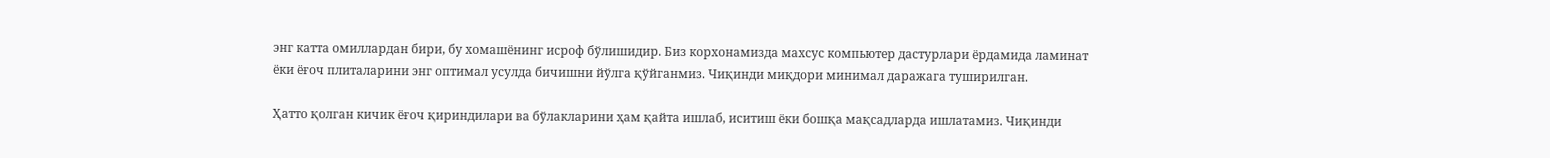энг катта омиллардан бири, бу хомашёнинг исроф бўлишидир. Биз корхонамизда махсус компьютер дастурлари ёрдамида ламинат ёки ёғоч плиталарини энг оптимал усулда бичишни йўлга қўйганмиз. Чиқинди миқдори минимал даражага туширилган.

Ҳатто қолган кичик ёғоч қириндилари ва бўлакларини ҳам қайта ишлаб, иситиш ёки бошқа мақсадларда ишлатамиз. Чиқинди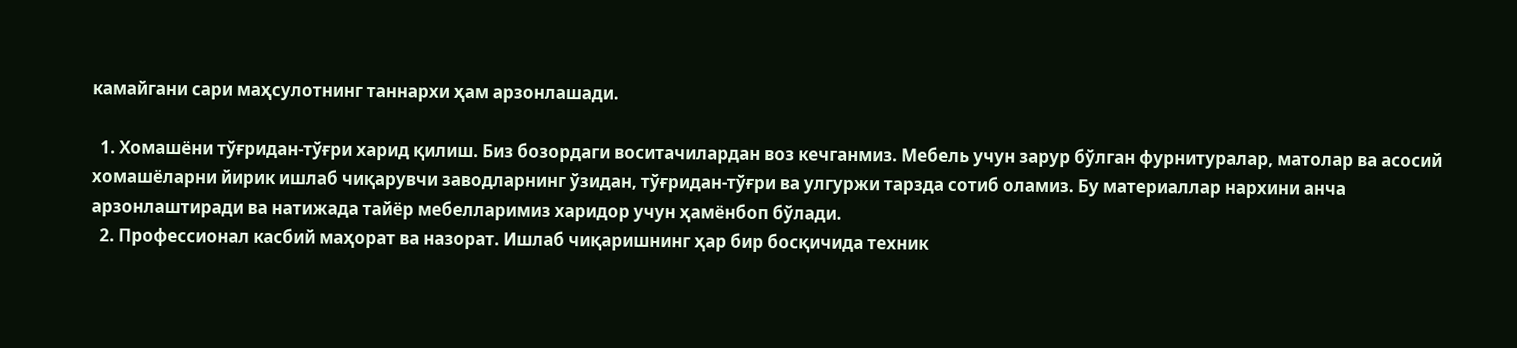камайгани сари маҳсулотнинг таннархи ҳам арзонлашади.

  1. Хомашёни тўғридан-тўғри харид қилиш. Биз бозордаги воситачилардан воз кечганмиз. Мебель учун зарур бўлган фурнитуралар, матолар ва асосий хомашёларни йирик ишлаб чиқарувчи заводларнинг ўзидан, тўғридан-тўғри ва улгуржи тарзда сотиб оламиз. Бу материаллар нархини анча арзонлаштиради ва натижада тайёр мебелларимиз харидор учун ҳамёнбоп бўлади.
  2. Профессионал касбий маҳорат ва назорат. Ишлаб чиқаришнинг ҳар бир босқичида техник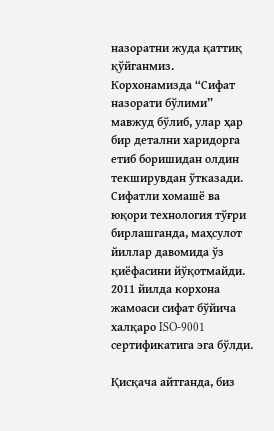назоратни жуда қаттиқ қўйганмиз. Корхонамизда “Сифат назорати бўлими” мавжуд бўлиб, улар ҳар бир детални харидорга етиб боришидан олдин текширувдан ўтказади. Сифатли хомашё ва юқори технология тўғри бирлашганда, маҳсулот йиллар давомида ўз қиёфасини йўқотмайди. 2011 йилда корхона жамоаси сифат бўйича халқаро ISO-9001 сертификатига эга бўлди.

Қисқача айтганда, биз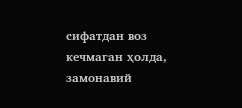сифатдан воз кечмаган ҳолда, замонавий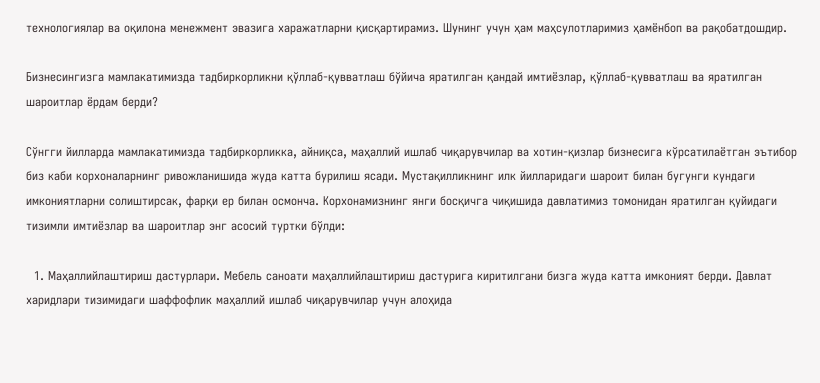технологиялар ва оқилона менежмент эвазига харажатларни қисқартирамиз. Шунинг учун ҳам маҳсулотларимиз ҳамёнбоп ва рақобатдошдир.

Бизнесингизга мамлакатимизда тадбиркорликни қўллаб-қувватлаш бўйича яратилган қандай имтиёзлар, қўллаб-қувватлаш ва яратилган шароитлар ёрдам берди?

Сўнгги йилларда мамлакатимизда тадбиркорликка, айниқса, маҳаллий ишлаб чиқарувчилар ва хотин-қизлар бизнесига кўрсатилаётган эътибор биз каби корхоналарнинг ривожланишида жуда катта бурилиш ясади. Мустақилликнинг илк йилларидаги шароит билан бугунги кундаги имкониятларни солиштирсак, фарқи ер билан осмонча. Корхонамизнинг янги босқичга чиқишида давлатимиз томонидан яратилган қуйидаги тизимли имтиёзлар ва шароитлар энг асосий туртки бўлди:

  1. Маҳаллийлаштириш дастурлари. Мебель саноати маҳаллийлаштириш дастурига киритилгани бизга жуда катта имконият берди. Давлат харидлари тизимидаги шаффофлик маҳаллий ишлаб чиқарувчилар учун алоҳида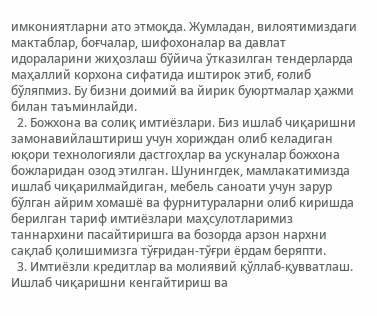имкониятларни ато этмоқда. Жумладан, вилоятимиздаги мактаблар, боғчалар, шифохоналар ва давлат идораларини жиҳозлаш бўйича ўтказилган тендерларда маҳаллий корхона сифатида иштирок этиб, ғолиб бўляпмиз. Бу бизни доимий ва йирик буюртмалар ҳажми билан таъминлайди.
  2. Божхона ва солиқ имтиёзлари. Биз ишлаб чиқаришни замонавийлаштириш учун хориждан олиб келадиган юқори технологияли дастгоҳлар ва ускуналар божхона божларидан озод этилган. Шунингдек, мамлакатимизда ишлаб чиқарилмайдиган, мебель саноати учун зарур бўлган айрим хомашё ва фурнитураларни олиб киришда берилган тариф имтиёзлари маҳсулотларимиз таннархини пасайтиришга ва бозорда арзон нархни сақлаб қолишимизга тўғридан-тўғри ёрдам беряпти.
  3. Имтиёзли кредитлар ва молиявий қўллаб-қувватлаш. Ишлаб чиқаришни кенгайтириш ва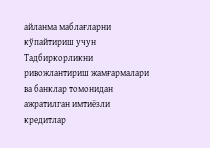айланма маблағларни кўпайтириш учун Тадбиркорликни ривожлантириш жамғармалари ва банклар томонидан ажратилган имтиёзли кредитлар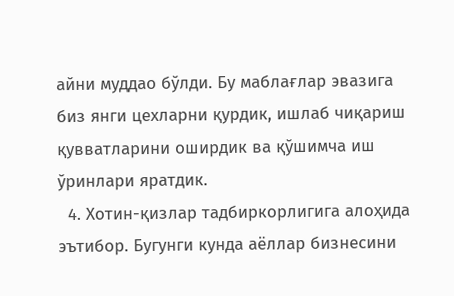айни муддао бўлди. Бу маблағлар эвазига биз янги цехларни қурдик, ишлаб чиқариш қувватларини оширдик ва қўшимча иш ўринлари яратдик.
  4. Хотин-қизлар тадбиркорлигига алоҳида эътибор. Бугунги кунда аёллар бизнесини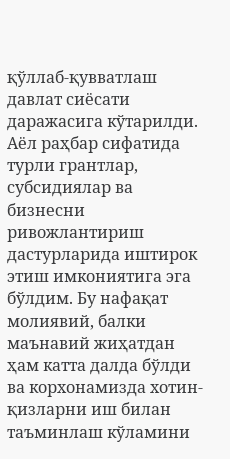қўллаб-қувватлаш давлат сиёсати даражасига кўтарилди. Аёл раҳбар сифатида турли грантлар, субсидиялар ва бизнесни ривожлантириш дастурларида иштирок этиш имкониятига эга бўлдим. Бу нафақат молиявий, балки маънавий жиҳатдан ҳам катта далда бўлди ва корхонамизда хотин-қизларни иш билан таъминлаш кўламини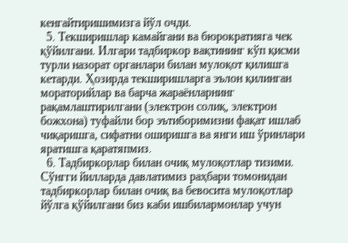кенгайтиришимизга йўл очди.
  5. Текширишлар камайгани ва бюрократияга чек қўйилгани. Илгари тадбиркор вақтининг кўп қисми турли назорат органлари билан мулоқот қилишга кетарди. Ҳозирда текширишларга эълон қилинган мораторийлар ва барча жараёнларнинг рақамлаштирилгани (электрон солиқ, электрон божхона) туфайли бор эътиборимизни фақат ишлаб чиқаришга, сифатни оширишга ва янги иш ўринлари яратишга қаратяпмиз.
  6. Тадбиркорлар билан очиқ мулоқотлар тизими. Сўнгги йилларда давлатимиз раҳбари томонидан тадбиркорлар билан очиқ ва бевосита мулоқотлар йўлга қўйилгани биз каби ишбилармонлар учун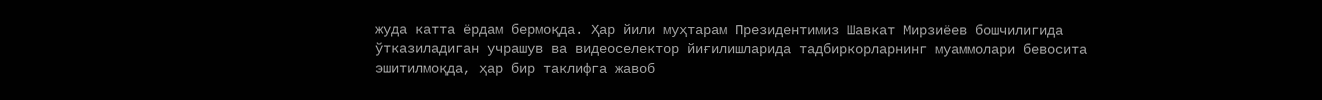жуда катта ёрдам бермоқда. Ҳар йили муҳтарам Президентимиз Шавкат Мирзиёев бошчилигида ўтказиладиган учрашув ва видеоселектор йиғилишларида тадбиркорларнинг муаммолари бевосита эшитилмоқда, ҳар бир таклифга жавоб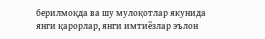берилмоқда ва шу мулоқотлар якунида янги қарорлар, янги имтиёзлар эълон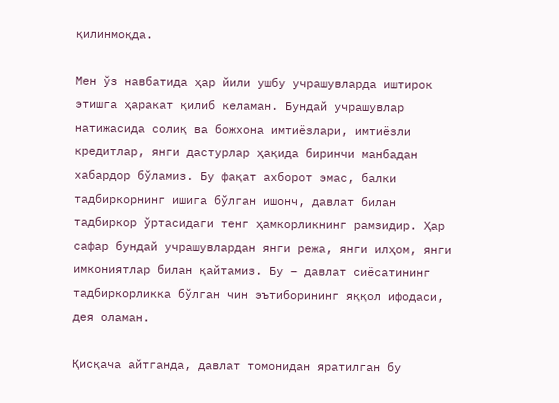қилинмоқда.

Мен ўз навбатида ҳар йили ушбу учрашувларда иштирок этишга ҳаракат қилиб келаман. Бундай учрашувлар натижасида солиқ ва божхона имтиёзлари, имтиёзли кредитлар, янги дастурлар ҳақида биринчи манбадан хабардор бўламиз. Бу фақат ахборот эмас, балки тадбиркорнинг ишига бўлган ишонч, давлат билан тадбиркор ўртасидаги тенг ҳамкорликнинг рамзидир. Ҳар сафар бундай учрашувлардан янги режа, янги илҳом, янги имкониятлар билан қайтамиз. Бу – давлат сиёсатининг тадбиркорликка бўлган чин эътиборининг яққол ифодаси, дея оламан.

Қисқача айтганда, давлат томонидан яратилган бу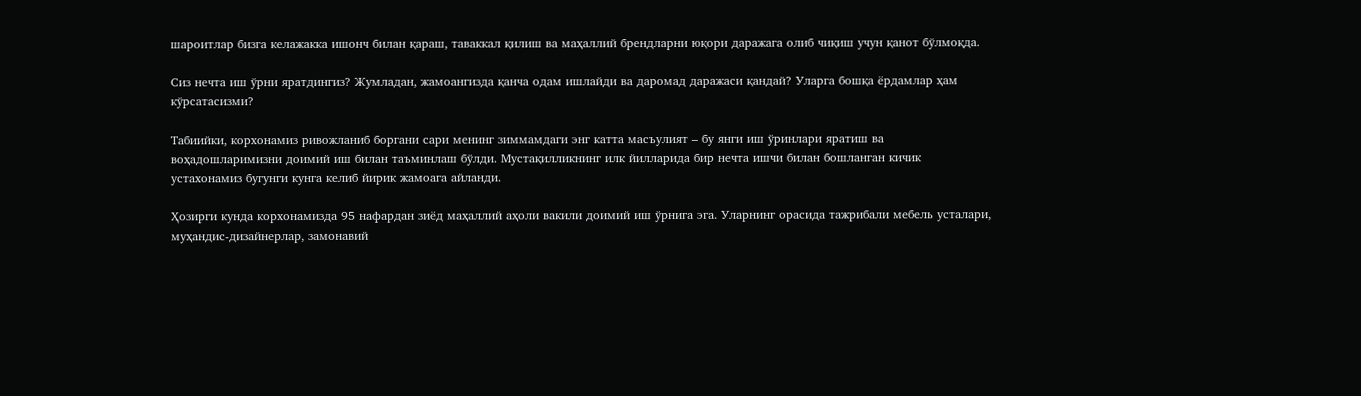шароитлар бизга келажакка ишонч билан қараш, таваккал қилиш ва маҳаллий брендларни юқори даражага олиб чиқиш учун қанот бўлмоқда.

Сиз нечта иш ўрни яратдингиз? Жумладан, жамоангизда қанча одам ишлайди ва даромад даражаси қандай? Уларга бошқа ёрдамлар ҳам кўрсатасизми?

Табиийки, корхонамиз ривожланиб боргани сари менинг зиммамдаги энг катта масъулият – бу янги иш ўринлари яратиш ва воҳадошларимизни доимий иш билан таъминлаш бўлди. Мустақилликнинг илк йилларида бир нечта ишчи билан бошланган кичик устахонамиз бугунги кунга келиб йирик жамоага айланди.

Ҳозирги кунда корхонамизда 95 нафардан зиёд маҳаллий аҳоли вакили доимий иш ўрнига эга. Уларнинг орасида тажрибали мебель усталари, муҳандис-дизайнерлар, замонавий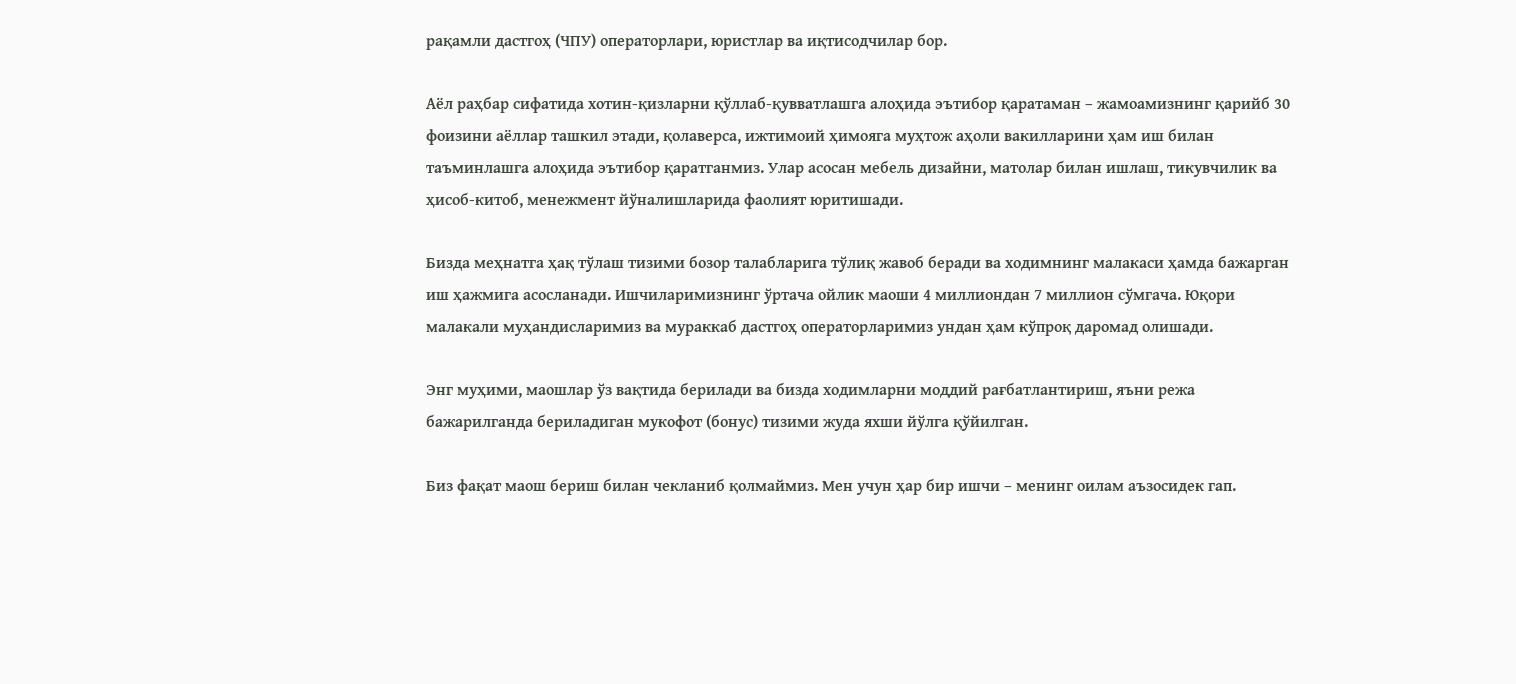рақамли дастгоҳ (ЧПУ) операторлари, юристлар ва иқтисодчилар бор.

Аёл раҳбар сифатида хотин-қизларни қўллаб-қувватлашга алоҳида эътибор қаратаман – жамоамизнинг қарийб 30 фоизини аёллар ташкил этади, қолаверса, ижтимоий ҳимояга муҳтож аҳоли вакилларини ҳам иш билан таъминлашга алоҳида эътибор қаратганмиз. Улар асосан мебель дизайни, матолар билан ишлаш, тикувчилик ва ҳисоб-китоб, менежмент йўналишларида фаолият юритишади.

Бизда меҳнатга ҳақ тўлаш тизими бозор талабларига тўлиқ жавоб беради ва ходимнинг малакаси ҳамда бажарган иш ҳажмига асосланади. Ишчиларимизнинг ўртача ойлик маоши 4 миллиондан 7 миллион сўмгача. Юқори малакали муҳандисларимиз ва мураккаб дастгоҳ операторларимиз ундан ҳам кўпроқ даромад олишади.

Энг муҳими, маошлар ўз вақтида берилади ва бизда ходимларни моддий рағбатлантириш, яъни режа бажарилганда бериладиган мукофот (бонус) тизими жуда яхши йўлга қўйилган.

Биз фақат маош бериш билан чекланиб қолмаймиз. Мен учун ҳар бир ишчи – менинг оилам аъзосидек гап.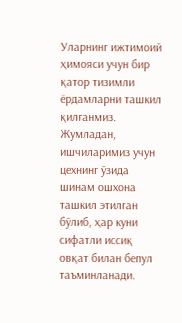Уларнинг ижтимоий ҳимояси учун бир қатор тизимли ёрдамларни ташкил қилганмиз. Жумладан, ишчиларимиз учун цехнинг ўзида шинам ошхона ташкил этилган бўлиб, ҳар куни сифатли иссиқ овқат билан бепул таъминланади.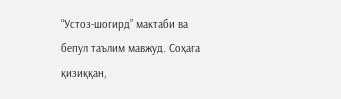“Устоз-шогирд” мактаби ва бепул таълим мавжуд. Соҳага қизиққан,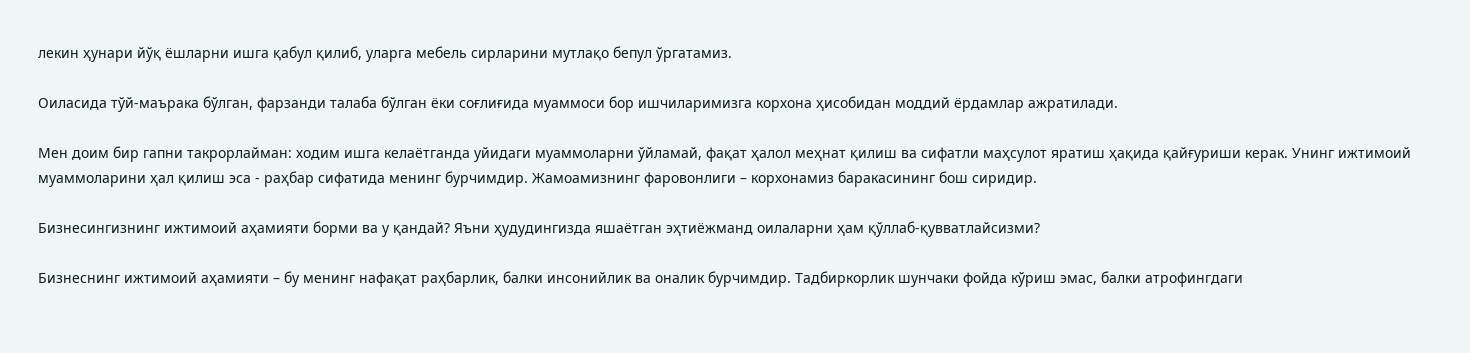лекин ҳунари йўқ ёшларни ишга қабул қилиб, уларга мебель сирларини мутлақо бепул ўргатамиз.

Оиласида тўй-маърака бўлган, фарзанди талаба бўлган ёки соғлиғида муаммоси бор ишчиларимизга корхона ҳисобидан моддий ёрдамлар ажратилади.

Мен доим бир гапни такрорлайман: ходим ишга келаётганда уйидаги муаммоларни ўйламай, фақат ҳалол меҳнат қилиш ва сифатли маҳсулот яратиш ҳақида қайғуриши керак. Унинг ижтимоий муаммоларини ҳал қилиш эса - раҳбар сифатида менинг бурчимдир. Жамоамизнинг фаровонлиги – корхонамиз баракасининг бош сиридир.

Бизнесингизнинг ижтимоий аҳамияти борми ва у қандай? Яъни ҳудудингизда яшаётган эҳтиёжманд оилаларни ҳам қўллаб-қувватлайсизми?

Бизнеснинг ижтимоий аҳамияти – бу менинг нафақат раҳбарлик, балки инсонийлик ва оналик бурчимдир. Тадбиркорлик шунчаки фойда кўриш эмас, балки атрофингдаги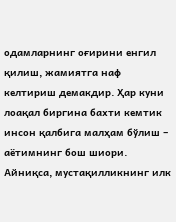одамларнинг оғирини енгил қилиш, жамиятга наф келтириш демакдир. Ҳар куни лоақал биргина бахти кемтик инсон қалбига малҳам бўлиш – аётимнинг бош шиори. Айниқса, мустақилликнинг илк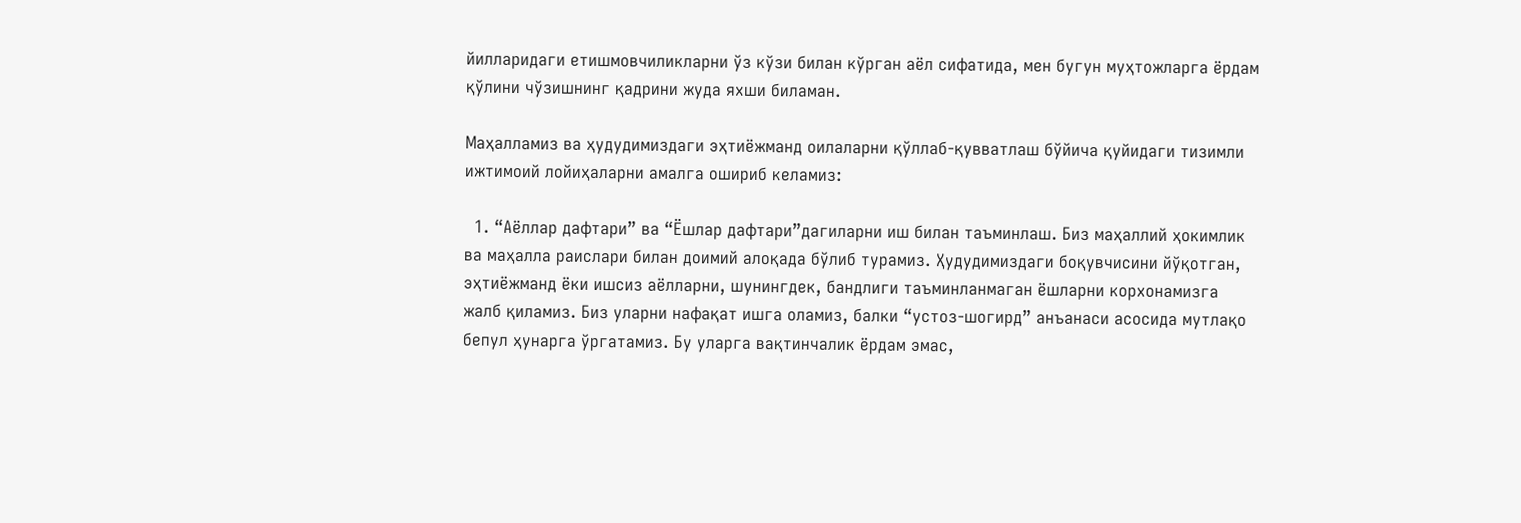йилларидаги етишмовчиликларни ўз кўзи билан кўрган аёл сифатида, мен бугун муҳтожларга ёрдам қўлини чўзишнинг қадрини жуда яхши биламан.

Маҳалламиз ва ҳудудимиздаги эҳтиёжманд оилаларни қўллаб-қувватлаш бўйича қуйидаги тизимли ижтимоий лойиҳаларни амалга ошириб келамиз:

  1. “Аёллар дафтари” ва “Ёшлар дафтари”дагиларни иш билан таъминлаш. Биз маҳаллий ҳокимлик ва маҳалла раислари билан доимий алоқада бўлиб турамиз. Ҳудудимиздаги боқувчисини йўқотган, эҳтиёжманд ёки ишсиз аёлларни, шунингдек, бандлиги таъминланмаган ёшларни корхонамизга жалб қиламиз. Биз уларни нафақат ишга оламиз, балки “устоз-шогирд” анъанаси асосида мутлақо бепул ҳунарга ўргатамиз. Бу уларга вақтинчалик ёрдам эмас,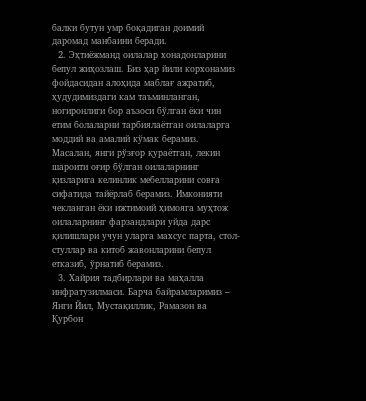балки бутун умр боқадиган доимий даромад манбаини беради.
  2. Эҳтиёжманд оилалар хонадонларини бепул жиҳозлаш. Биз ҳар йили корхонамиз фойдасидан алоҳида маблағ ажратиб, ҳудудимиздаги кам таъминланган, ногиронлиги бор аъзоси бўлган ёки чин етим болаларни тарбиялаётган оилаларга моддий ва амалий кўмак берамиз. Масалан, янги рўзғор қураётган, лекин шароити оғир бўлган оилаларнинг қизларига келинлик мебелларини совға сифатида тайёрлаб берамиз. Имконияти чекланган ёки ижтимоий ҳимояга муҳтож оилаларнинг фарзандлари уйда дарс қилишлари учун уларга махсус парта, стол-стуллар ва китоб жавонларини бепул етказиб, ўрнатиб берамиз.
  3. Хайрия тадбирлари ва маҳалла инфратузилмаси. Барча байрамларимиз – Янги Йил, Мустақиллик, Рамазон ва Қурбон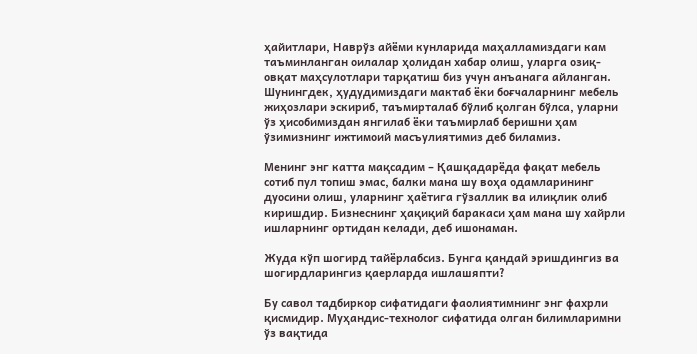ҳайитлари, Наврўз айёми кунларида маҳалламиздаги кам таъминланган оилалар ҳолидан хабар олиш, уларга озиқ-овқат маҳсулотлари тарқатиш биз учун анъанага айланган. Шунингдек, ҳудудимиздаги мактаб ёки боғчаларнинг мебель жиҳозлари эскириб, таъмирталаб бўлиб қолган бўлса, уларни ўз ҳисобимиздан янгилаб ёки таъмирлаб беришни ҳам ўзимизнинг ижтимоий масъулиятимиз деб биламиз.

Менинг энг катта мақсадим – Қашқадарёда фақат мебель сотиб пул топиш эмас, балки мана шу воҳа одамларининг дуосини олиш, уларнинг ҳаётига гўзаллик ва илиқлик олиб киришдир. Бизнеснинг ҳақиқий баракаси ҳам мана шу хайрли ишларнинг ортидан келади, деб ишонаман.

Жуда кўп шогирд тайёрлабсиз. Бунга қандай эришдингиз ва шогирдларингиз қаерларда ишлашяпти?

Бу савол тадбиркор сифатидаги фаолиятимнинг энг фахрли қисмидир. Муҳандис-технолог сифатида олган билимларимни ўз вақтида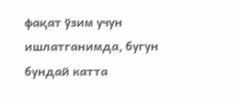фақат ўзим учун ишлатганимда, бугун бундай катта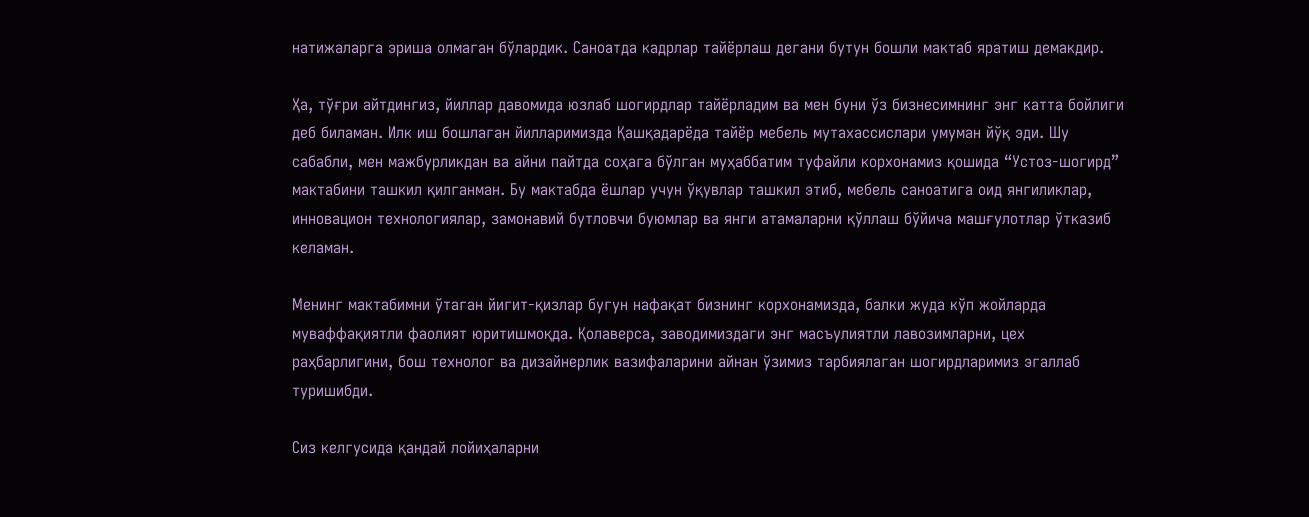натижаларга эриша олмаган бўлардик. Саноатда кадрлар тайёрлаш дегани бутун бошли мактаб яратиш демакдир.

Ҳа, тўғри айтдингиз, йиллар давомида юзлаб шогирдлар тайёрладим ва мен буни ўз бизнесимнинг энг катта бойлиги деб биламан. Илк иш бошлаган йилларимизда Қашқадарёда тайёр мебель мутахассислари умуман йўқ эди. Шу сабабли, мен мажбурликдан ва айни пайтда соҳага бўлган муҳаббатим туфайли корхонамиз қошида “Устоз-шогирд” мактабини ташкил қилганман. Бу мактабда ёшлар учун ўқувлар ташкил этиб, мебель саноатига оид янгиликлар, инновацион технологиялар, замонавий бутловчи буюмлар ва янги атамаларни қўллаш бўйича машғулотлар ўтказиб келаман.

Менинг мактабимни ўтаган йигит-қизлар бугун нафақат бизнинг корхонамизда, балки жуда кўп жойларда муваффақиятли фаолият юритишмоқда. Қолаверса, заводимиздаги энг масъулиятли лавозимларни, цех раҳбарлигини, бош технолог ва дизайнерлик вазифаларини айнан ўзимиз тарбиялаган шогирдларимиз эгаллаб туришибди.

Сиз келгусида қандай лойиҳаларни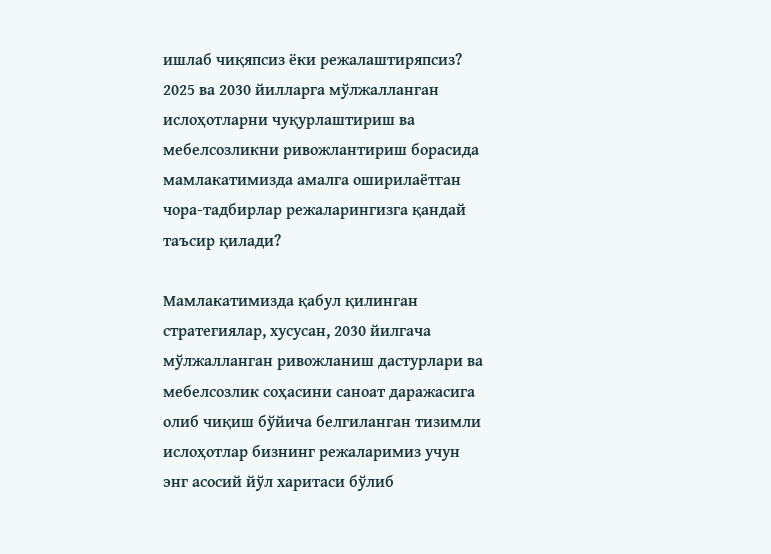ишлаб чиқяпсиз ёки режалаштиряпсиз? 2025 ва 2030 йилларга мўлжалланган ислоҳотларни чуқурлаштириш ва мебелсозликни ривожлантириш борасида мамлакатимизда амалга оширилаётган чора-тадбирлар режаларингизга қандай таъсир қилади?

Мамлакатимизда қабул қилинган стратегиялар, хусусан, 2030 йилгача мўлжалланган ривожланиш дастурлари ва мебелсозлик соҳасини саноат даражасига олиб чиқиш бўйича белгиланган тизимли ислоҳотлар бизнинг режаларимиз учун энг асосий йўл харитаси бўлиб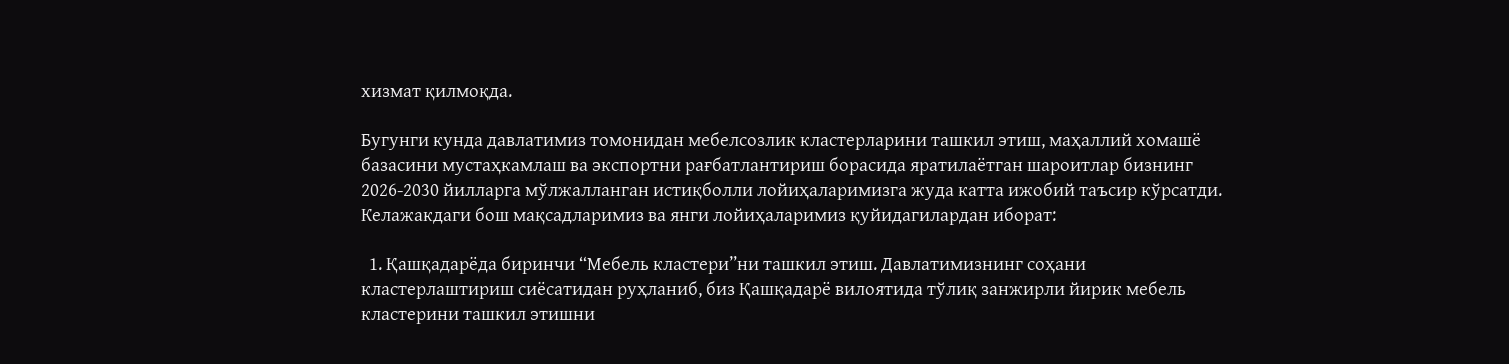хизмат қилмоқда.

Бугунги кунда давлатимиз томонидан мебелсозлик кластерларини ташкил этиш, маҳаллий хомашё базасини мустаҳкамлаш ва экспортни рағбатлантириш борасида яратилаётган шароитлар бизнинг 2026-2030 йилларга мўлжалланган истиқболли лойиҳаларимизга жуда катта ижобий таъсир кўрсатди. Келажакдаги бош мақсадларимиз ва янги лойиҳаларимиз қуйидагилардан иборат:

  1. Қашқадарёда биринчи “Мебель кластери”ни ташкил этиш. Давлатимизнинг соҳани кластерлаштириш сиёсатидан руҳланиб, биз Қашқадарё вилоятида тўлиқ занжирли йирик мебель кластерини ташкил этишни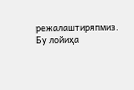режалаштиряпмиз. Бу лойиҳа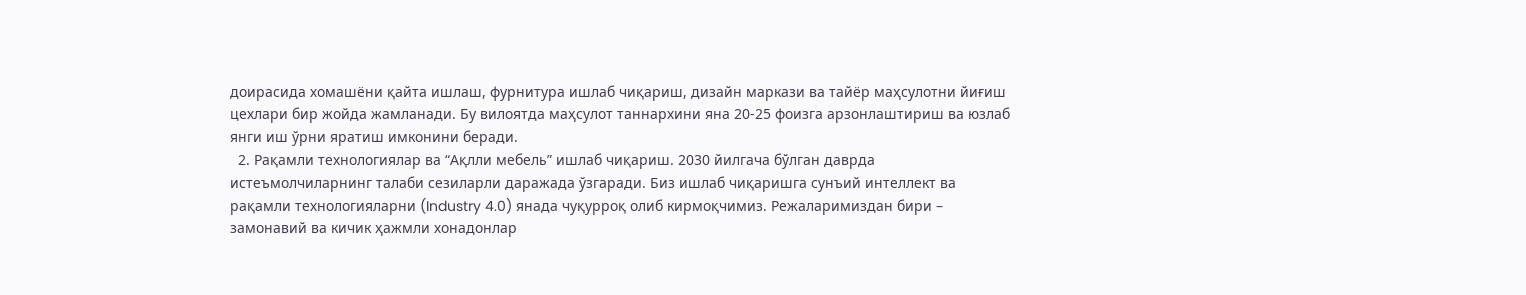доирасида хомашёни қайта ишлаш, фурнитура ишлаб чиқариш, дизайн маркази ва тайёр маҳсулотни йиғиш цехлари бир жойда жамланади. Бу вилоятда маҳсулот таннархини яна 20-25 фоизга арзонлаштириш ва юзлаб янги иш ўрни яратиш имконини беради.
  2. Рақамли технологиялар ва “Ақлли мебель” ишлаб чиқариш. 2030 йилгача бўлган даврда истеъмолчиларнинг талаби сезиларли даражада ўзгаради. Биз ишлаб чиқаришга сунъий интеллект ва рақамли технологияларни (Industry 4.0) янада чуқурроқ олиб кирмоқчимиз. Режаларимиздан бири – замонавий ва кичик ҳажмли хонадонлар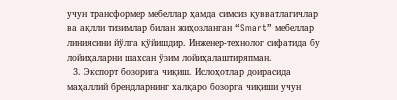учун трансформер мебеллар ҳамда симсиз қувватлагичлар ва ақлли тизимлар билан жиҳозланган “Smart” мебеллар линиясини йўлга қўйишдир. Инженер-технолог сифатида бу лойиҳаларни шахсан ўзим лойиҳалаштиряпман.
  3. Экспорт бозорига чиқиш. Ислоҳотлар доирасида маҳаллий брендларнинг халқаро бозорга чиқиши учун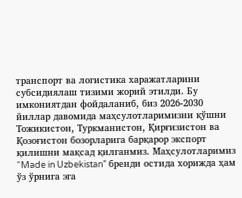транспорт ва логистика харажатларини субсидиялаш тизими жорий этилди. Бу имкониятдан фойдаланиб, биз 2026-2030 йиллар давомида маҳсулотларимизни қўшни Тожикистон, Туркманистон, Қирғизистон ва Қозоғистон бозорларига барқарор экспорт қилишни мақсад қилганмиз. Маҳсулотларимиз “Made in Uzbekistan” бренди остида хорижда ҳам ўз ўрнига эга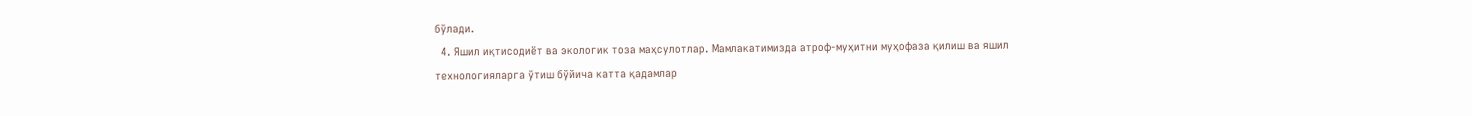бўлади.
  4. Яшил иқтисодиёт ва экологик тоза маҳсулотлар. Мамлакатимизда атроф-муҳитни муҳофаза қилиш ва яшил технологияларга ўтиш бўйича катта қадамлар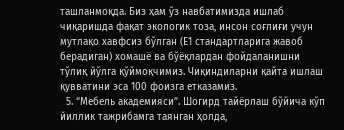ташланмоқда. Биз ҳам ўз навбатимизда ишлаб чиқаришда фақат экологик тоза, инсон соғлиғи учун мутлақо хавфсиз бўлган (Е1 стандартларига жавоб берадиган) хомашё ва бўёқлардан фойдаланишни тўлиқ йўлга қўймоқчимиз. Чиқиндиларни қайта ишлаш қувватини эса 100 фоизга етказамиз.
  5. “Мебель академияси”. Шогирд тайёрлаш бўйича кўп йиллик тажрибамга таянган ҳолда,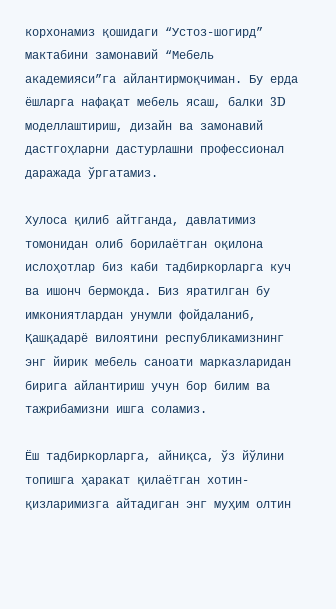корхонамиз қошидаги “Устоз-шогирд” мактабини замонавий “Мебель академияси”га айлантирмоқчиман. Бу ерда ёшларга нафақат мебель ясаш, балки 3D моделлаштириш, дизайн ва замонавий дастгоҳларни дастурлашни профессионал даражада ўргатамиз.

Хулоса қилиб айтганда, давлатимиз томонидан олиб борилаётган оқилона ислоҳотлар биз каби тадбиркорларга куч ва ишонч бермоқда. Биз яратилган бу имкониятлардан унумли фойдаланиб, Қашқадарё вилоятини республикамизнинг энг йирик мебель саноати марказларидан бирига айлантириш учун бор билим ва тажрибамизни ишга соламиз.

Ёш тадбиркорларга, айниқса, ўз йўлини топишга ҳаракат қилаётган хотин-қизларимизга айтадиган энг муҳим олтин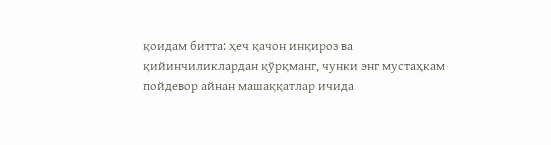қоидам битта: ҳеч қачон инқироз ва қийинчиликлардан қўрқманг, чунки энг мустаҳкам пойдевор айнан машаққатлар ичида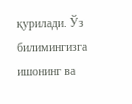қурилади. Ўз билимингизга ишонинг ва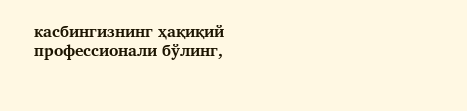касбингизнинг ҳақиқий профессионали бўлинг,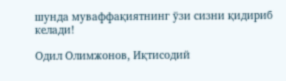шунда муваффақиятнинг ўзи сизни қидириб келади!

Одил Олимжонов, Иқтисодий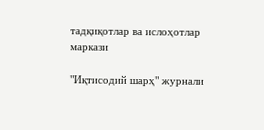тадқиқотлар ва ислоҳотлар маркази

"Иқтисодий шарҳ" журнали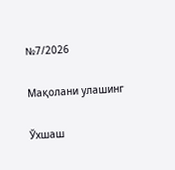№7/2026

Мақолани улашинг

Ўхшаш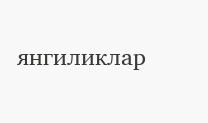янгиликлар